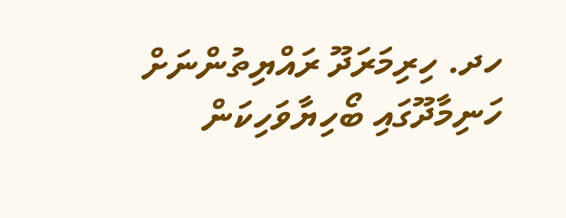ހދ. ހިރިމަރަދޫ ރައްޔިތުންނަށް ހަނިމާދޫގައި ބޯހިޔާވަހިކަން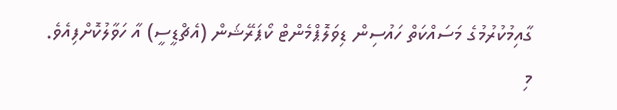ގާއިމުކުރުމުގެ މަސައްކަތް ހައުސިން ޑިވަލޮޕްމެންޓް ކޯޕަރޭޝަން (އެޗްޑީސީ) އާ ހަވާލުކޮށްފިއެވެ.
މި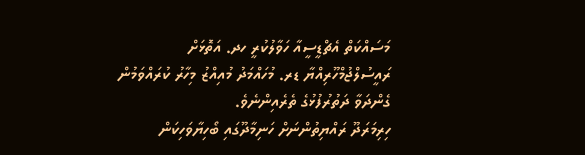މަސައްކަތް އެޗްޑީސީއާ ހަވާލުކުރީ ހދ. އަތޮޅަށް ރައީސުލްޖުމްހޫރިއްޔާ ޑރ. މުހައްމަދު މުއިއްޒު މިހާރު ކުރައްވަމުން ގެންދަވާ ދަތުރުފުޅުގެ ތެރެއިންނެވެ.
ހިރިމަރަދޫ ރައްޔިތުންނަށް ހަނިމާދޫގައި ބޯހިޔާވަހިކަން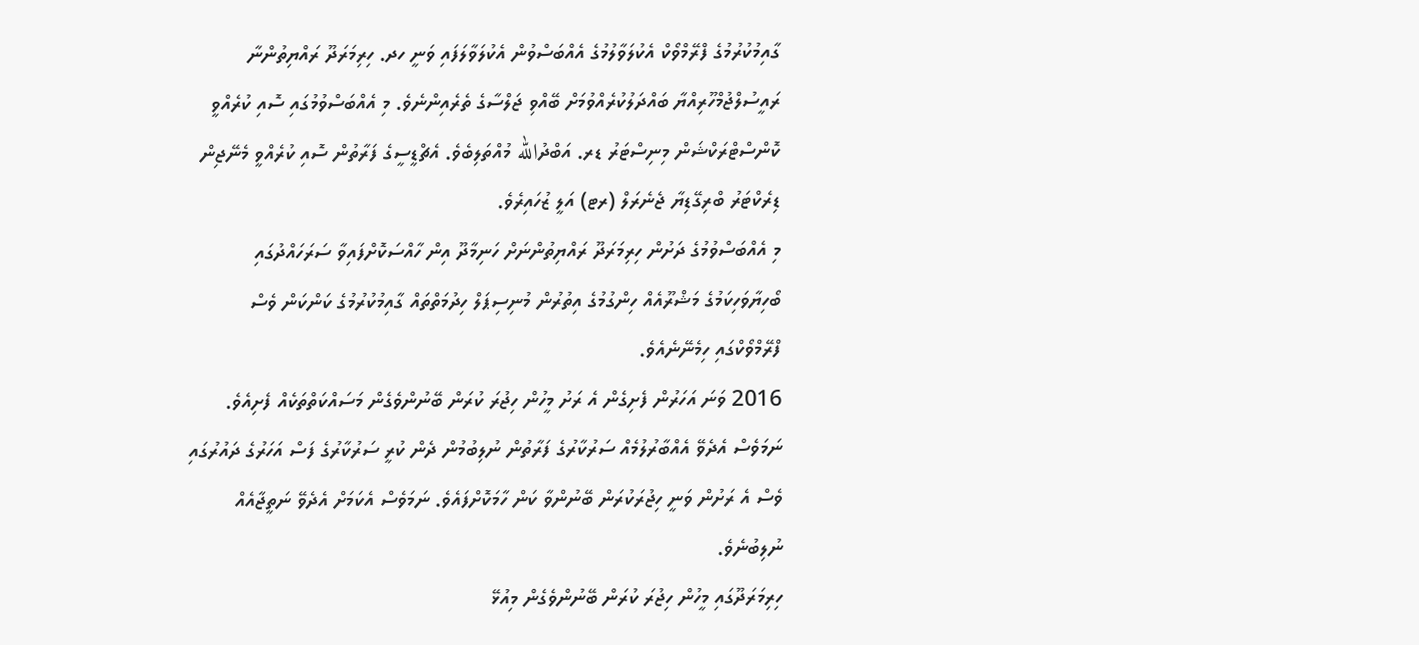ގާއިމުކުރުމުގެ ފްރޭމްވޯކް އެކުލަވާލުމުގެ އެއްބަސްވުން އެކުލަވާލަފައި ވަނީ ހދ. ހިރިމަރަދޫ ރައްޔިތުންނާ ރައީސުލްޖުމްހޫރިއްޔާ ބައްދަލުކުރެއްވުމަށް ބޭއްވި ޖަލްސާގެ ތެރެއިންނެވެ. މި އެއްބަސްވުމުގައި ސޮއި ކުރެއްވީ ކޮންސްޓްރަކްޝަން މިނިސްޓަރު ޑރ. އަބްދުالله މުއްތަލިބެވެ. އެޗްޑީސީގެ ފަރާތުން ސޮއި ކުރެއްވީ މެނޭޖިން ޑިރެކްޓަރު ބްރިގޭޑިޔާ ޖެނެރަލް (ރޓ) އަލީ ޒުހައިރެވެ.
މި އެއްބަސްވުމުގެ ދަށުން ހިރިމަރަދޫ ރައްޔިތުންނަށް ހަނިމާދޫ އިން ހާއްސަކޮށްފައިވާ ސަރަހައްދުގައި ބޯހިޔާވަހިކަމުގެ މަޝްރޫއެއް ހިންގުމުގެ އިތުރުން މުނިސިޕަލް ހިދުމަތްތައް ގާއިމުކުރުމުގެ ކަންކަން ވެސް ފްރޭމްވޯކްގައި ހިމެނޭނެއެވެ.
2016 ވަނަ އަހަރުން ފެށިގެން އެ ރަށު މީހުން ހިޖުރަ ކުރަން ބޭނުންވެގެން މަސައްކަތްތަކެއް ފެށިއެވެ. ނަމަވެސް އެދެވޭ އެއްބާރުލުމެއް ސަރުކާރުގެ ފަރާތުން ނުލިބުމުން ދެން ކުރީ ސަރުކާރުގެ ފަސް އަހަރުގެ ދައުރުގައި ވެސް އެ ރަށުން ވަނީ ހިޖުރަކުރަން ބޭނުންވާ ކަން ހާމަކޮށްފައެވެ. ނަމަވެސް އެކަމަށް އެދެވޭ ނަތީޖާއެއް ނުލިބުނެވެ.
ހިރިމަރަދޫގައި މީހުން ހިޖުރަ ކުރަން ބޭނުންވެގެން މިއުޅޭ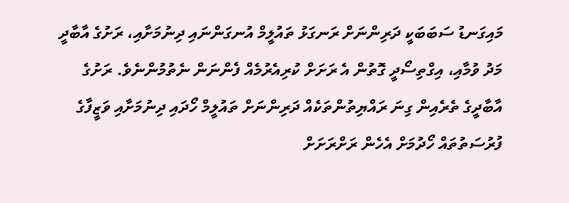މައިގަނޑު ސަބަބަކީ ދަރިންނަށް ރަނގަޅު ތައުލީމް އުނގަންނައި ދިނުމަށާއި، ރަށުގެ އާބާދީ މަދު ވުމާއި، އިގްތިސޯދީ ގޮތުން އެ ރަށަށް ކުރިއެރުމެއް ފެންނަން ނެތުމުންނެވެ. ރަށުގެ އާބާދީގެ ތެރެއިން ގިނަ ރައްޔިތުންތަކެއް ދަރިންނަށް ތައުލީމް ހޯދައި ދިނުމަށާއި ވަޒީފާގެ ފުރުސަތުތައް ހޯދުމަށް އެހެން ރަށްރަށަށް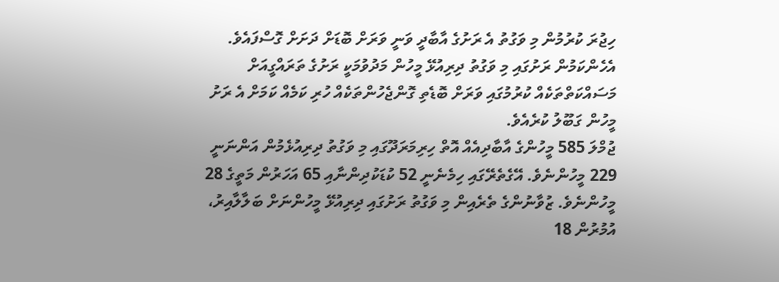ހިޖުރަ ކުރުމުން މި ވަގުތު އެ ރަށުގެ އާބާދީ ވަނީ ވަރަށް ބޮޑަށް ދަށަށް ގޮސްފައެވެ. އެހެންކަމުން ރަށުގައި މި ވަގުތު ދިރިއުޅޭ މީހުން މަދުވުމަކީ ރަށުގެ ތަރައްގީއަށް މަސައްކަތްތަކެއް ކުރުމުގައި ވަރަށް ބޮޑެތި ގޮންޖެހުންތަކެއް ހުރި ކަމެއް ކަމަށް އެ ރަށު މީހުން ގަބޫލު ކުރެއެވެ.
ޖުމްލަ 585 މީހުންގެ އާބާދިއެއް އޮތް ހިރިމަރަދޫގައި މި ވަގުތު ދިރިއުޅެމުން އަންނަނީ 229 މީހުންނެވެ. އޭގެތެރޭގައި ހިމެނެނީ 52 ކުޑަކުދިންނާއި 65 އަހަރުން މަތީގެ 28 މީހުންނެވެ. ޒުވާނުންގެ ތެރެއިން މި ވަގުތު ރަށުގައި ދިރިއުޅޭ މީހުންނަށް ބަލާލާއިރު، އުމުރުން 18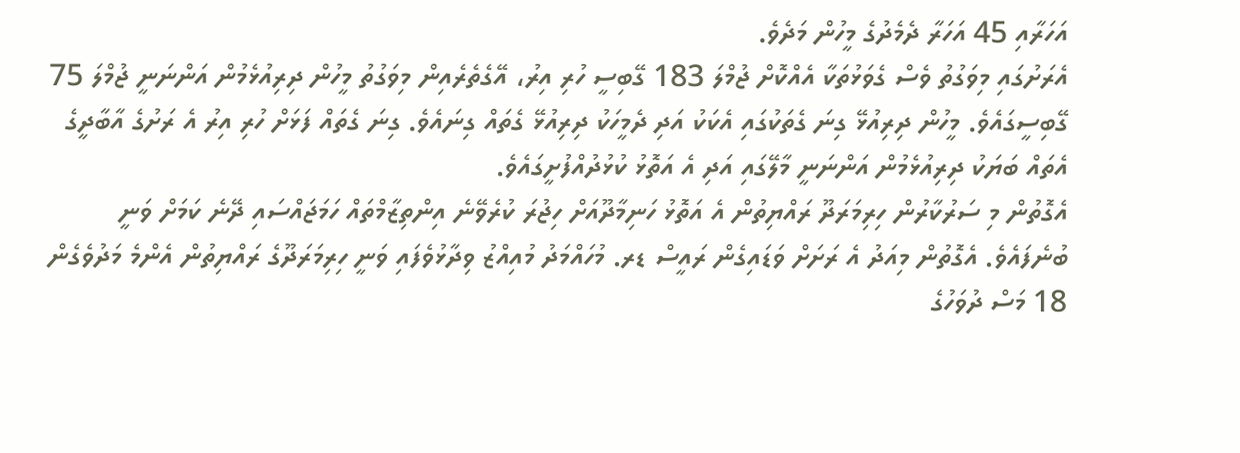އަހަރާއި 45 އަހަރާ ދެމެދުގެ މީހުން މަދެވެ.
އެރަށުގައި މިވަގުތު ވެސް ގެވަޅުތަކާ އެއްކޮށް ޖުމްލަ 183 ގޭބިސީ ހުރި އިރު، އޭގެތެރެއިން މިވަގުތު މީހުން ދިރިއުޅެމުން އަންނަނީ ޖުމްލަ 75 ގޭބިސީގައެވެ. މީހުން ދިރިއުޅޭ ގިނަ ގެތަކުގައި އެކަކު އަދި ދެމީހަކު ދިރިއުޅޭ ގެތައް ގިނައެވެ. ގިނަ ގެތައް ފަޅަށް ހުރި އިރު އެ ރަށުގެ އާބާދީގެ އެތައް ބަޔަކު ދިރިއުޅެމުން އަންނަނީ މާލޭގައި އަދި އެ އަތޮޅު ކުޅުދުއްފުށީގައެވެ.
އެގޮތުން މި ސަރުކާރުން ހިރިމަރަދޫ ރައްޔިތުން އެ އަތޮޅު ހަނިމާދޫއަށް ހިޖުރަ ކުރެވޭނެ އިންތިޒާމްތައް ހަމަޖައްސައި ދޭނެ ކަމަށް ވަނީ ބުނެފައެވެ. އެގޮތުން މިއަދު އެ ރަށަށް ވަޑައިގެން ރައީސް ޑރ. މުހައްމަދު މުއިއްޒު ވިދާޅުވެފައި ވަނީ ހިރިމަރަދޫގެ ރައްޔިތުން އެންމެ މަދުވެގެން 18 މަސް ދުވަހުގެ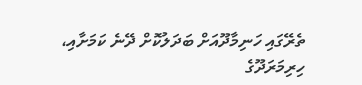ތެރޭގައި ހަނިމާދޫއަށް ބަދަލުކޮށް ދޭނެ ކަމަށާއި، ހިރިމަރަދޫގެ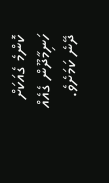ކޮންމެ ގެއަކަށް ހަނިމާދޫން ގެއެއް ދޭނެ ކަމަށެވެ.